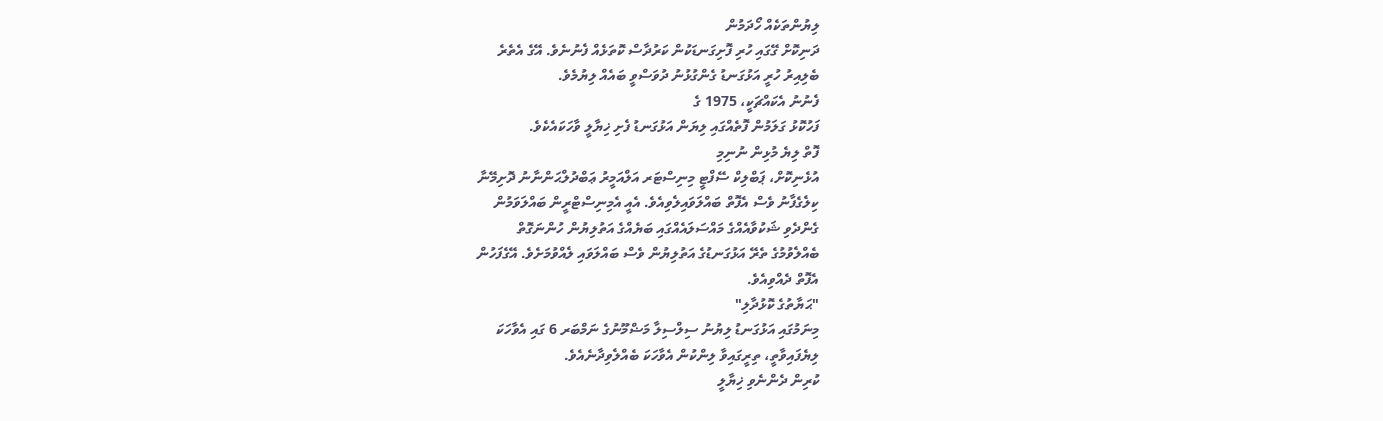ލިޔުންތަކެއް ހޯދަމުން
ދަނިކޮށް ގޭގައި ހުރި ފޮށިގަނޑަކުން ކަރުދާސް ކޮތަޅެއް ފެނުނެވެ. އޭގެ އެތެރެ
ބެލިއިރު ހުރީ އަޅުގަނޑު ގެންގުޅުނު ދުވަސްވީ ބައެއް ލިޔުމެވެ.
ފެނުނު އެކައްޗަކީ، 1975 ގެ
ފަހުކޮޅު ގަލަމުން ފޮތެއްގައި ލިޔަން އަޅުގަނޑު ފެށި ޚިޔާލީ ވާހަކައެކެވެ.
ފޮތް ލިޔެ މުޅިން ނުނިމި
އުޅެނިކޮށް، ޕަބްލިކް ސޭފްޓީ މިނިސްޓަރ އަލްއަމީރު ޢަބްދުލްޙަންނާނު ދޮށިމޭނާ
ކިލެގެފާނު ވެސް އެފޮތް ބައްލަވައިލެވިއެވެ. އެއީ އެމިނިސްޓްރީން ބައްލަވަމުން
ގެންދެވި ޝަކުވާއެއްގެ މައްސަލައެއްގައި ބަޔެއްގެ އަތުލިޔުން ހުންނަގޮތް
ބެއްލެވުމުގެ ތެރޭ އަޅުގަނޑުގެ އަތުލިޔުން ވެސް ބައްލަވައި ލެއްވުމަށެވެ. އޭގެފަހުން
އެފޮތް ދެއްވިއެވެ.
"ޙަޔާތުގެ ކޮޅުދާލި"
މިނަމުގައި އަޅުގަނޑު ލިޔުނު ސިލްސިލާ މަޟްމޫނުގެ ނަމްބަރ 6 ގައި އެވާހަކަ
ލިޔެފައިވާތީ، ތިރީގައިވާ ލިންކުން އެވާހަކަ ބެއްލެވިދާނެއެވެ.
ކުރިން ދެންނެވި ޚިޔާލީ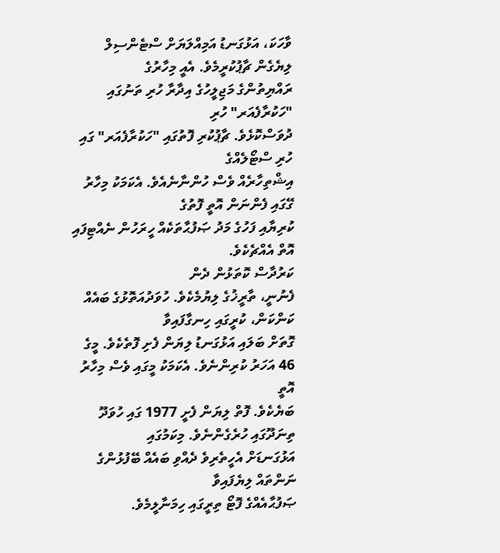ވާހަކަ، އަޅުގަނޑު އަމިއްލަޔަށް ސްޓެންސިލް ލިޔެގެން ޗާޕުކުރީމެވެ. އެއީ މިހާރުގެ
ރައްޔިތުންގެ މަޖިލީހުގެ އިދާރާ ހުރި ތަނުގައި "ހަކުރާފެއަރ" ހުރި
ދުވަސްކޮޅެވެ. ޗާޕުކުރި ފޮތުގައި "ހަކުރާފެއަރ" ގައި ހުރި ސްޓޯލެއްގެ
އިޝްތިހާރެއް ވެސް ހުންނާނެއެވެ. އެކަމަކު މިހާރު ގޭގައި ފެންނަން އޮތީ ފޮތުގެ
ކުރިޔާއި ފަހުގެ މަދު ޞަފުޙާތަކެއް ހީރަހުން ނެއްޓިފައި އޮތް އެއްޗެކެވެ.
ކަރުދާސް ކޮތަޅުން ދެން
ފެނުނީ، ތާރީޚުގެ ލިޔުމެކެވެ. ހުވަދުއަތޮޅުގެ ބައެއް ކަންކަން، ކުރީގައި ހިނގާފައިވާ
ގޮތަށް ބަލައި އަޅުގަނޑު ލިޔަން ފެށި ފޮތެކެވެ. މީގެ 46 އަހަރު ކުރިންނެވެ. އެކަމަކު މީގައި ވެސް މިހާރު އޮތީ
ބަޔެކެވެ. ފޮތް ލިޔަން ފެށީ 1977 ގައި ހުވަދޫ ތިނަދޫގައި ހުރެގެންނެވެ. މިކަމުގައި
އަޅުގަނޑަށް އެހީތެރިވެ ދެއްވި ބައެއް ބޭފުޅުންގެ ނަންތައް ލިޔެފައިވާ
ޞަފުޙާއެއްގެ ފޮޓޯ ތިރީގައި ހިމަނާލީމެވެ.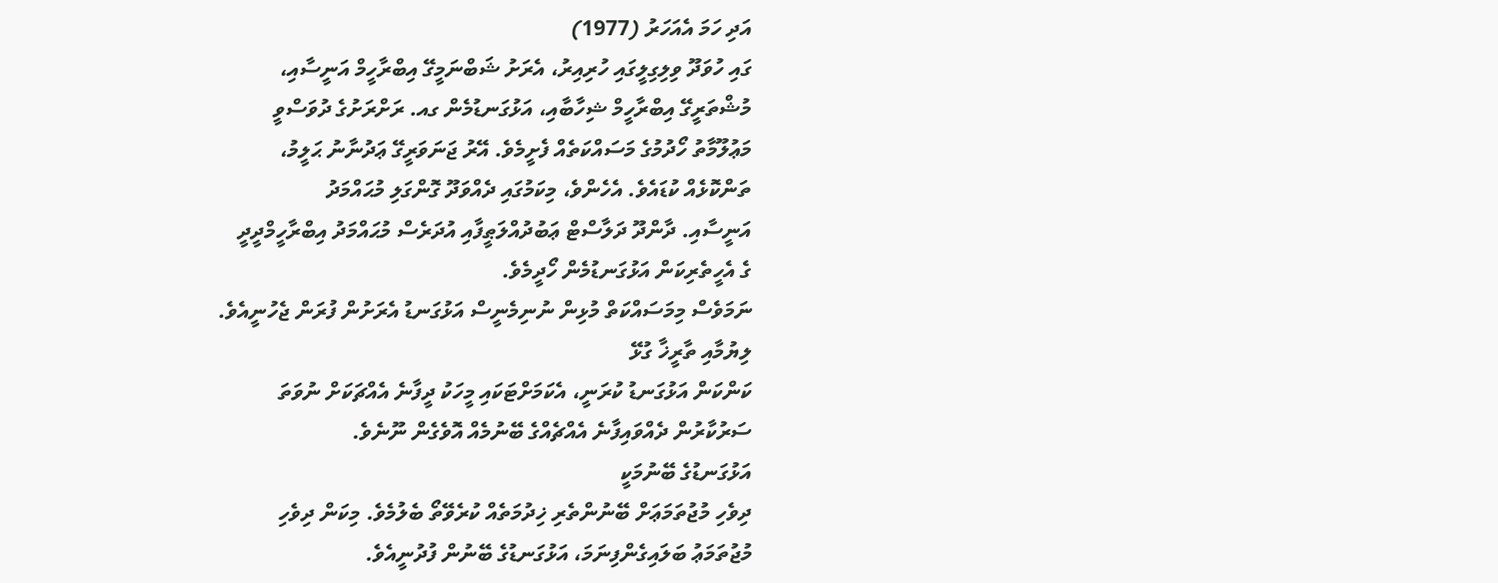އަދި ހަމަ އެއަހަރު (1977)
ގައި ހުވަދޫ ވިލިގިލީގައި ހުރިއިރު، އެރަށު ޝަބްނަމީގޭ އިބްރާހީމް އަނީސާއި،
މުޝްތަރީގޭ އިބްރާހީމް ޝިހާބާއި، އަޅުގަނޑުމެން ގއ. ރަށްރަށުގެ ދުވަސްވީ
މަޢުލޫމާތު ހޯދުމުގެ މަސައްކަތެއް ފެށީމެވެ. އޭރު ޖަނަވަރީގޭ ޢަދުނާނު ޙަލީމު،
ތަންކޮޅެއް ކުޑައެވެ. އެހެންވެ، މިކަމުގައި ދެއްވަދޫ ގޮންގަލި މުޙައްމަދު
އަނީސާއި. ދާންދޫ ދަލާސްޓް ޢަބުދުއްލަޠީފާއި އުދަރެސް މުޙައްމަދު އިބްރާހީމްދީދީ
ގެ އެހީތެރިކަން އަޅުގަނޑުމެން ހޯދީމެވެ.
ނަމަވެސް މިމަސައްކަތް މުޅިން ނުނިމެނީސް އަޅުގަނޑު އެރަށުން ފުރަން ޖެހުނީއެވެ.
ލިޔުމާއި ތާރީޚާ ގުޅޭ
ކަންކަން އަޅުގަނޑު ކުރަނީ، އެކަމަށްޓަކައި މީހަކު ދީފާނެ އެއްޗަކަށް ނުވަތަ
ސަރުކާރުން ދެއްވައިފާނެ އެއްޗެއްގެ ބޭނުމެއް އޮވެގެން ނޫނެވެ.
އަޅުގަނޑުގެ ބޭނުމަކީ
ދިވެހި މުޖުތަމަޢަށް ބޭނުންތެރި ޚިދުމަތެއް ކުރެވޭތޯ ބެލުމެވެ. މިކަން ދިވެހި
މުޖުތަމަޢު ބަލައިގެންފިނަމަ، އަޅުގަނޑުގެ ބޭނުން ފުދުނީއެވެ.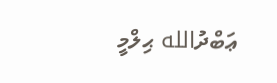ޢަބްދުالله ޙިލްމީ